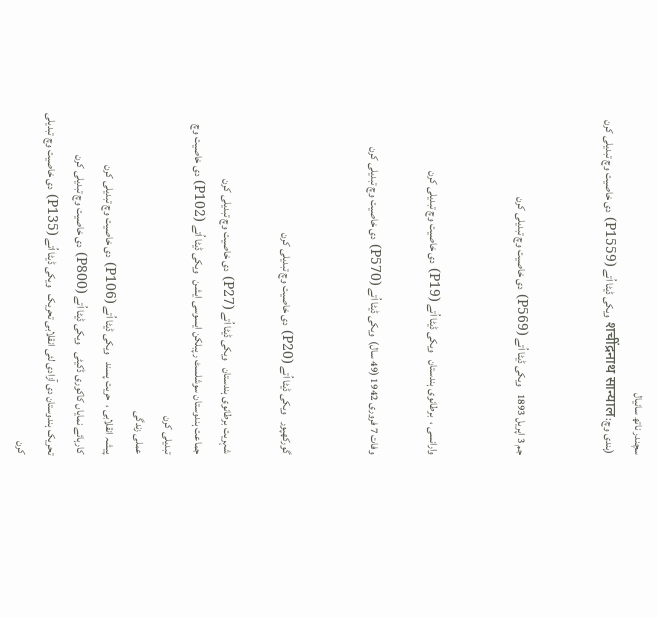سچندر ناتھ سانیال
(ہندی وچ: शचींद्रनाथ सान्याल ویکی ڈیٹا اُتے (P1559) دی خاصیت وچ تبدیلی کرن


جم 3 اپریل 1893   ویکی ڈیٹا اُتے (P569) دی خاصیت وچ تبدیلی کرن


وارانسی ،  برطانوی ہندستان   ویکی ڈیٹا اُتے (P19) دی خاصیت وچ تبدیلی کرن

وفات 7 فروری 1942 (49 سال)  ویکی ڈیٹا اُتے (P570) دی خاصیت وچ تبدیلی کرن


گورکھپور   ویکی ڈیٹا اُتے (P20) دی خاصیت وچ تبدیلی کرن

شہریت برطانوی ہندستان   ویکی ڈیٹا اُتے (P27) دی خاصیت وچ تبدیلی کرن
جماعت ہندوستان سوشلسٹ رپبلکن ایسوسی ایشن   ویکی ڈیٹا اُتے (P102) دی خاصیت وچ تبدیلی کرن
عملی زندگی
پیشہ انقلابی ،  حریت پسند   ویکی ڈیٹا اُتے (P106) دی خاصیت وچ تبدیلی کرن
کارہائے نمایاں کاکوری ڈکیٹی   ویکی ڈیٹا اُتے (P800) دی خاصیت وچ تبدیلی کرن
تحریک ہندوستان دی آزادی لئی انقلابی تحریک   ویکی ڈیٹا اُتے (P135) دی خاصیت وچ تبدیلی کرن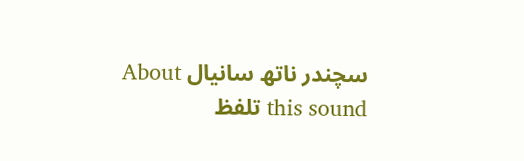سچندر ناتھ سانیال About this sound تلفظ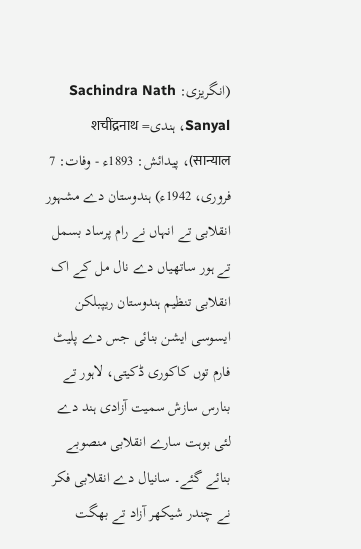(انگریزی: Sachindra Nath Sanyal، ہندی= शचींद्रनाथ सान्याल)، پیدائش: 1893ء - وفات: 7 فروری، 1942ء) ہندوستان دے مشہور انقلابی تے انہاں نے رام پرساد بسمل تے ہور ساتھیاں دے نال مل کے اک انقلابی تنظیم ہندوستان ریپبلکن ایسوسی ایشن بنائی جس دے پلیٹ فارم توں کاکوری ڈکيتی، لاہور تے بنارس سازش سمیت آزادی ہند دے لئی بوہت سارے انقلابی منصوبے بنائے گئے۔ سانیال دے انقلابی فکر نے چندر شیکھر آزاد تے بھگت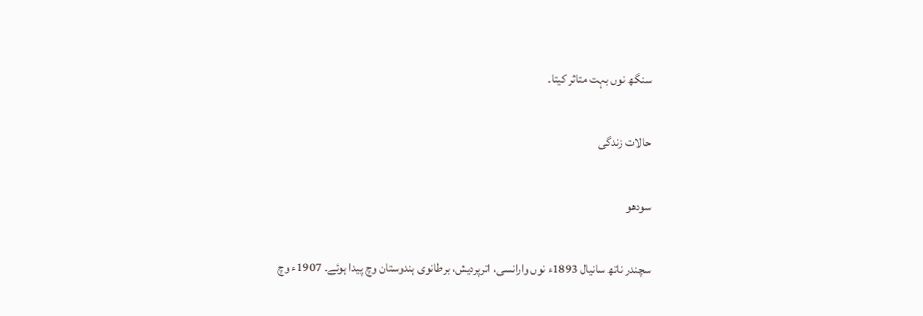سنگھ نوں بہت متاثر کيتا۔

حالات زندگی

سودھو

سچندر ناتھ سانیال 1893ء نوں وارانسی، اترپردیش، برطانوی ہندوستان وچ پیدا ہوئے۔ 1907ء وچ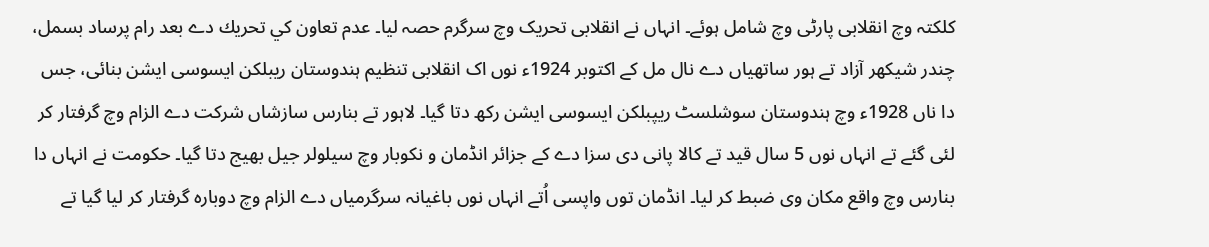کلکتہ وچ انقلابی پارٹی وچ شامل ہوئے۔ انہاں نے انقلابی تحریک وچ سرگرم حصہ لیا۔ عدم تعاون كي تحريك دے بعد رام پرساد بسمل، چندر شیکھر آزاد تے ہور ساتھیاں دے نال مل کے اکتوبر 1924ء نوں اک انقلابی تنظیم ہندوستان ریبلکن ایسوسی ایشن بنائی، جس دا ناں 1928ء وچ ہندوستان سوشلسٹ ریپبلکن ایسوسی ایشن رکھ دتا گیا۔ لاہور تے بنارس سازشاں شرکت دے الزام وچ گرفتار کر لئی گئے تے انہاں نوں 5 سال قید تے کالا پانی دی سزا دے کے جزائر انڈمان و نکوبار وچ سیلولر جیل بھیج دتا گیا۔ حکومت نے انہاں دا بنارس وچ واقع مکان وی ضبط کر ليا۔ انڈمان توں واپسی اُتے انہاں نوں باغیانہ سرگرمیاں دے الزام وچ دوبارہ گرفتار کر ليا گیا تے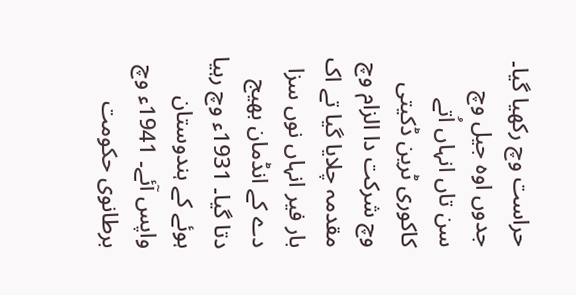حراست وچ رکھیا گیا۔ جدوں اوہ جیل وچ سن تاں انہاں اُتے کاکوری ٹرین ڈکيتی وچ شرکت دا الزام وچ مقدمہ چلایا گیا تے اک بار فیر انہاں نوں سزا دے کے انڈمان بھیج دتا گیا۔ 1931ء وچ رہیا ہوئے کے ہندوستان واپس آئے۔ 1941ء وچ برطانوی حکومت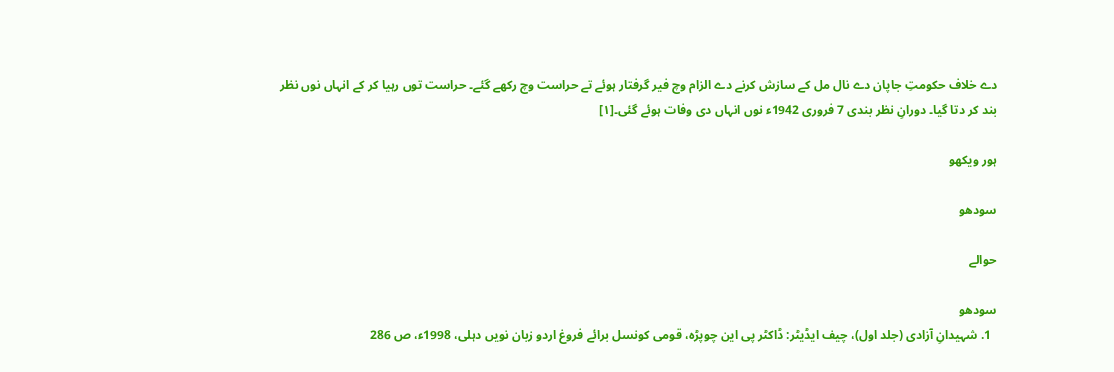دے خلاف حکومتِ جاپان دے نال مل کے سازش کرنے دے الزام وچ فیر گرفتار ہوئے تے حراست وچ رکھے گئے۔ حراست توں رہیا کر کے انہاں نوں نظر بند کر دتا گیا۔ دورانِ نظر بندی 7 فروری 1942ء نوں انہاں دی وفات ہوئے گئی۔[۱]

ہور ویکھو

سودھو

حوالے

سودھو
  1. شہیدانِ آزادی (جلد اول)، چیف ایڈیٹر: ڈاکٹر پی این چوپڑہ، قومی کونسل برائے فروغ اردو زبان نويں دہلی، 1998ء، ص 286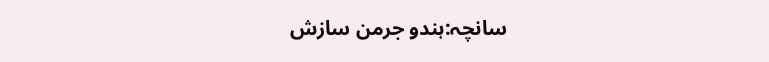سانچہ:ہندو جرمن سازش